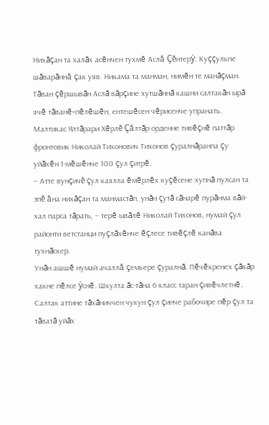Нихăçан та халăх асĕнчен тухмĕ Аслă Çĕнтерÿ. Куççульпе шăварăннă çак уяв. Никама та манман, нимĕн те манăçман. Тăван çĕршывăн Аслă вăрçине хутшăннă кашни салтакăн ырă ячĕ тăванĕ-пĕлĕшĕн, ентешĕсен чĕрисенче упранать. Малтикас Ялтăрари Хĕрлĕ Çăлтăр орденне тивĕçнĕ паттăр фронтовик Николай Тихонович Тихонов çуралнăранпа çу уйăхĕн 1-мĕшĕнче 100 çул çитрĕ.
– Атте вунçичĕ çул каялла ĕмĕрлĕх куçĕсене хупнă пулсан та эпĕ ăна нихăçан та манмастăп, унăн çутă сăнарĕ пурăнма вăй-хал парса тăрать, – терĕ ывăлĕ Николай Тихонов, нумай çул районти ветстанци пуçлăхĕнче ĕçлесе тивĕçлĕ канăва тухнăскер.
Унăн ашшĕ нумай ачаллă çемьере çуралнă. Пĕчĕкренех çăкăр хакне пĕлсе ÿснĕ. Шкулта ăс-тăна 6 класс таран çивĕчлетнĕ. Салтак аттине тăхăниччен чукун çул çинче рабочире пĕр çул та тăватă уйăх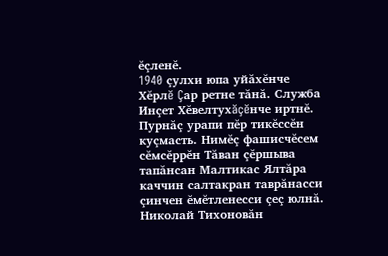ĕçленĕ.
1940 çулхи юпа уйăхĕнче Хĕрлĕ Çар ретне тăнă. Служба Инçет Хĕвелтухăçĕнче иртнĕ. Пурнăç урапи пĕр тикĕссĕн куçмасть. Нимĕç фашисчĕсем сĕмсĕррĕн Тăван çĕршыва тапăнсан Малтикас Ялтăра каччин салтакран таврăнасси çинчен ĕмĕтленесси çеç юлнă. Николай Тихоновăн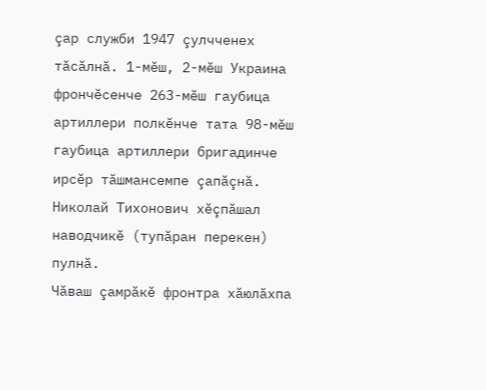çар служби 1947 çулчченех тăсăлнă. 1-мĕш, 2-мĕш Украина фрончĕсенче 263-мĕш гаубица артиллери полкĕнче тата 98-мĕш гаубица артиллери бригадинче ирсĕр тăшмансемпе çапăçнă. Николай Тихонович хĕçпăшал наводчикĕ (тупăран перекен) пулнă.
Чăваш çамрăкĕ фронтра хăюлăхпа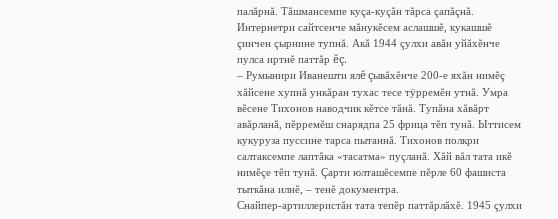палăрнă. Тăшмансемпе куçа-куçăн тăрса çапăçнă. Интернетри сайтсенче мăнукĕсем аслашшĕ, кукашшĕ çинчен çырнине тупнă. Акă 1944 çулхи авăн уйăхĕнче пулса иртнĕ паттăр ĕç.
– Румынири Иванешти ялĕ çывăхĕнче 200-е яхăн нимĕç хăйсене хупнă ункăран тухас тесе тÿрремĕн утнă. Умра вĕсене Тихонов наводчик кĕтсе тăнă. Тупăна хăвăрт авăрланă, пĕрремĕш снарядпа 25 фрица тĕп тунă. Ыттисем кукуруза пуссине тарса пытаннă. Тихонов полкри салтаксемпе лаптăка «тасатма» пуçланă. Хăй вăл тата икĕ нимĕçе тĕп тунă. Çарти юлташĕсемпе пĕрле 60 фашиста тыткăна илнĕ, – тенĕ документра.
Снайпер-артиллеристăн тата тепĕр паттăрлăхĕ. 1945 çулхи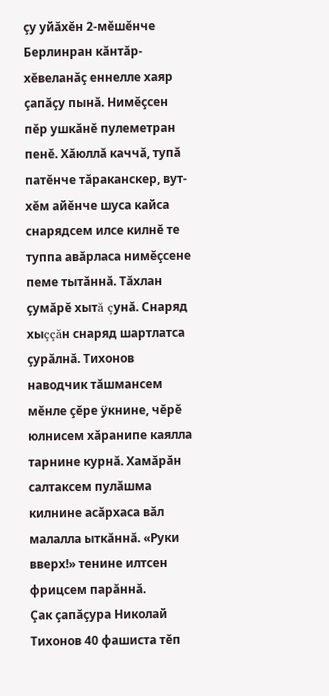çу уйăхĕн 2-мĕшĕнче Берлинран кăнтăр-хĕвеланăç еннелле хаяр çапăçу пынă. Нимĕçсен пĕр ушкăнĕ пулеметран пенĕ. Хăюллă каччă, тупă патĕнче тăраканскер, вут-хĕм айĕнче шуса кайса снарядсем илсе килнĕ те туппа авăрласа нимĕçсене пеме тытăннă. Тăхлан çумăрĕ хытă çунă. Снаряд хыççăн снаряд шартлатса çурăлнă. Тихонов наводчик тăшмансем мĕнле çĕре ÿкнине, чĕрĕ юлнисем хăранипе каялла тарнине курнă. Хамăрăн салтаксем пулăшма килнине асăрхаса вăл малалла ыткăннă. «Руки вверх!» тенине илтсен фрицсем парăннă.
Çак çапăçура Николай Тихонов 40 фашиста тĕп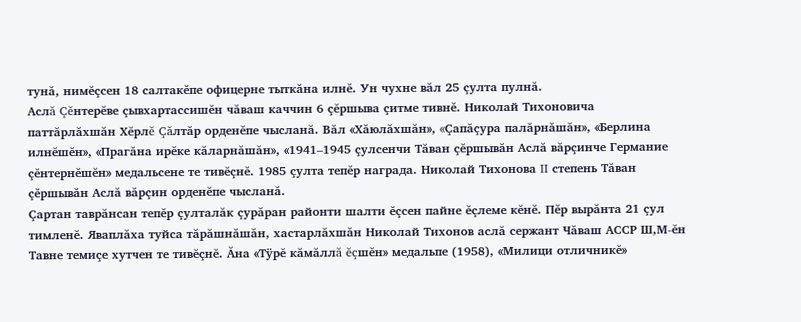тунă, нимĕçсен 18 салтакĕпе офицерне тыткăна илнĕ. Ун чухне вăл 25 çулта пулнă.
Аслă Çĕнтерĕве çывхартассишĕн чăваш каччин 6 çĕршыва çитме тивнĕ. Николай Тихоновича паттăрлăхшăн Хĕрлĕ Çăлтăр орденĕпе чысланă. Вăл «Хăюлăхшăн», «Çапăçура палăрнăшăн», «Берлина илнĕшĕн», «Прагăна ирĕке кăларнăшăн», «1941–1945 çулсенчи Тăван çĕршывăн Аслă вăрçинче Германие çĕнтернĕшĕн» медальсене те тивĕçнĕ. 1985 çулта тепĕр награда. Николай Тихонова II степень Тăван çĕршывăн Аслă вăрçин орденĕпе чысланă.
Çартан таврăнсан тепĕр çулталăк çурăран районти шалти ĕçсен пайне ĕçлеме кĕнĕ. Пĕр вырăнта 21 çул тимленĕ. Яваплăха туйса тăрăшнăшăн, хастарлăхшăн Николай Тихонов аслă сержант Чăваш АССР Ш,М-ĕн Тавне темиçе хутчен те тивĕçнĕ. Ăна «Тÿрĕ кăмăллă ĕçшĕн» медальпе (1958), «Милици отличникĕ»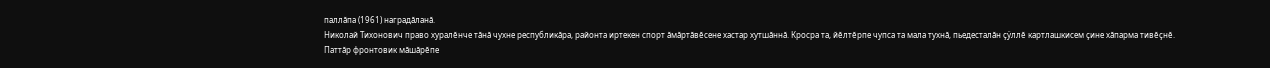паллăпа (1961) наградăланă.
Николай Тихонович право хуралĕнче тăнă чухне республикăра, районта иртекен спорт ăмăртăвĕсене хастар хутшăннă. Кросра та, йĕлтĕрпе чупса та мала тухнă, пьедесталăн çÿллĕ картлашкисем çине хăпарма тивĕçнĕ.
Паттăр фронтовик мăшăрĕпе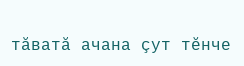тăватă ачана çут тĕнче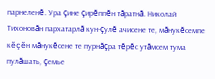парнеленĕ. Ура çине çирĕппĕн тăратнă. Николай Тихоновăн пархатарлă кун-çулĕ ачисене те, мăнукĕсемпе кĕçĕн мăнукĕсене те пурнăçра тĕрĕс утăмсем тума пулăшать, çемье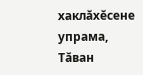хаклăхĕсене упрама, Тăван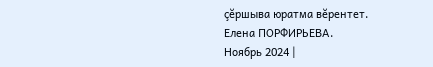çĕршыва юратма вĕрентет.
Елена ПОРФИРЬЕВА.
Ноябрь 2024 |